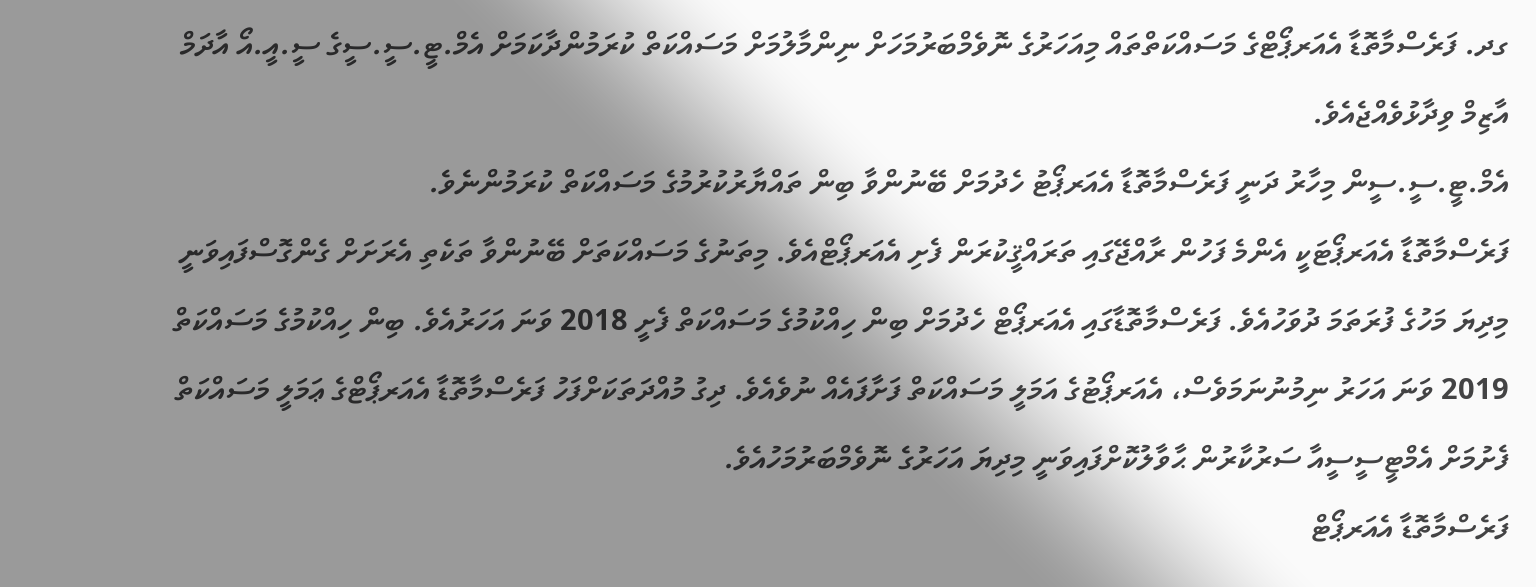ގދ. ފަރެސްމާތޮޑާ އެއަރޕޯޓްގެ މަސައްކަތްތައް މިއަހަރުގެ ނޮވެމްބަރުމަހަށް ނިންމާލުމަށް މަސައްކަތް ކުރަމުންދާކަމަށް އެމް.ޓީ.ސީ.ސީގެ ސީ.އީ.އޯ އާދަމް އާޒިމް ވިދާޅުވެއްޖެއެވެ.
އެމް.ޓީ.ސީ.ސީން މިހާރު ދަނީ ފަރެސްމާތޮޑާ އެއަރޕޯޓު ހެދުމަށް ބޭނުންވާ ބިން ތައްޔާރުކުރުމުގެ މަސައްކަތް ކުރަމުންނެވެ.
ފަރެސްމާތޮޑާ އެއަރޕޯޓަކީ އެންމެ ފަހުން ރާއްޖޭގައި ތަރައްޤީކުރަން ފެށި އެއަރޕޯޓްއެވެ. މިތަނުގެ މަސައްކަތަށް ބޭނުންވާ ތަކެތި އެރަށަށް ގެންގޮސްފައިވަނީ މިދިޔަ މަހުގެ ފުރަތަމަ ދުވަހުއެވެ. ފަރެސްމާތޮޑާގައި އެއަރޕޯޓް ހެދުމަށް ބިން ހިއްކުމުގެ މަސައްކަތް ފެށީ 2018 ވަނަ އަހަރުއެވެ. ބިން ހިއްކުމުގެ މަސައްކަތް 2019 ވަނަ އަހަރު ނިމުނުނަމަވެސް، އެއަރޕޯޓުގެ އަމަލީ މަސައްކަތް ފަށާފައެއް ނުވެއެވެ. ދިގު މުއްދަތަކަށްފަހު ފަރެސްމާތޮޑާ އެއަރޕޯޓްގެ ޢަމަލީ މަސައްކަތް ފެށުމަށް އެމްޓީސީސީއާ ސަރުކާރުން ޙާވާލުކޮށްފައިވަނީ މިދިޔަ އަހަރުގެ ނޮވެމްބަރުމަހުއެވެ.
ފަރެސްމާތޮޑާ އެއަރޕޯޓް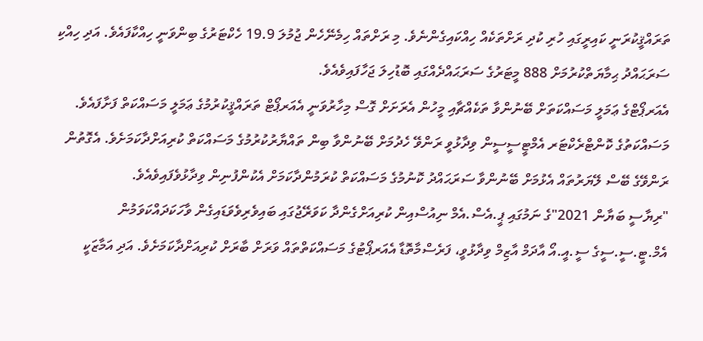ތަރައްޤީކުރަނީ ކައިރީގައި ހުރި ކުދި ރަށްތަކެއް ހިއްކައިގެންނެވެ. މި ރަށްތައް ހިމެނޭހެން ޖުމުލަ 19.9 ހެކްޓަރުގެ ބިންވަނީ ހިއްކާފައެވެ. އަދި ހިއްކި ސަރަޙައްދު ޙިމާޔަތްކުރުމަށް 888 މީޓަރުގެ ސަރަޙައްދެއްގައި ބޮޑުހިލަ ޖަހާފައިވެއެވެ.
އެއަރޕޯޓްގެ ޢަމަލީ މަސައްކަތަށް ބޭނުންވާ ތަކެއްޗާއި މީހުން އެރަށަށް ގޮސް މިހާރުވަނީ އެއަރޕޯޓް ތަރައްޤީކުރުމުގެ ޢަމަލީ މަސައްކަތް ފަށާފައެވެ. މަސައްކަތުގެ ކޮންޓްރެކްޓަރ އެމްޓީސީސީން ވިދާޅުވީ ރަންވޭ ހެދުމަށް ބޭނުންވާ ބިން ތައްޔާރުކުރުމުގެ މަސައްކަތް ކުރިއަށްދާކަމަށެވެ. އެގޮތުން ރަންވޭގެ ބޭސް ލޭޔަރުތައް އެޅުމަށް ބޭނުންވާ ސަރަޙައްދު ކޮނުމުގެ މަސައްކަތް ކުރަމުންދާކަމަށް އެކުންފުނިން ވިދާޅުވެފައިވެއެވެ.
"ރިޔާސީ ބަޔާން 2021"ގެ ނަމުގައި ޕީ.އެސް.އެމް ނިއުސްއިން ކުރިއަށްގެންދާ ކަވަރޭޖުގައި ބައިވެރިވެވަޑައިގެން ވާހަކަދައްކަވަމުން އެމް.ޓީ.ސީ.ސީގެ ސީ.އީ.އޯ އާދަމް އާޒިމް ވިދާޅުވީ، ފަރެސްމާތޮޑާ އެއަރޕޯޓުގެ މަސައްކަތްތައް ވަރަށް ބާރަށް ކުރިއަށްދާކަމަށެވެ. އަދި އަމާޒަކީ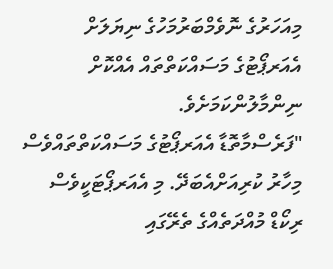މިއަހަރުގެ ނޮވެމްބަރުމަހުގެ ނިޔަލަށް އެއަރޕޯޓުގެ މަސައްކަތްތައް އެއްކޮށް ނިންމާލުންކަމަށެވެ.
"ފަރެސްމާތޮޑާ އެއަރޕޯޓުގެ މަސައްކަތްތައްވެސް މިހާރު ކުރިއަށްއެބަދޭ. މި އެއަރޕޯޓަކީވެސް ރިކޯޑް މުއްދަތެއްގެ ތެރޭގައި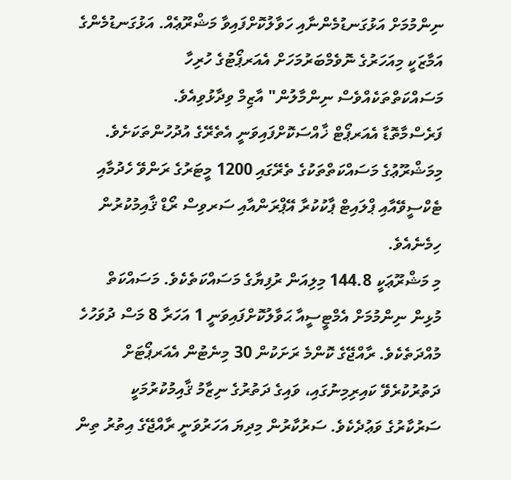ނިންމުމަށް އަޅުގަނޑުމެންނާއި ހަވާލުކޮށްފައިވާ މަޝްރޫޢެއް. އަޅުގަނޑުމެންގެ އަމާޒަކީ މިއަހަރުގެ ނޮވެމްބަރުމަހަށް އެއަރޕޯޓުގެ ހުރިހާ މަސައްކަތްތަކެއްވެސް ނިންމާލުން" އާޒިމް ވިދާޅުވިއެވެ.
ފަރެސްމާތޮޑާ އެއަރޕޯޓް ޚާއްސަކޮށްފައިވަނީ އެތެރޭގެ އުދުހުންތަކަށެވެ. މިމަޝްރޫޢުގެ މަސައްކަތްތަކުގެ ތެރޭގައި 1200 މީޓަރުގެ ރަންވޭ ހެދުމާއި ޓެކްސީވޭއާއި ޕްލައިޓް ޕާކުކުރާ އޭޕްރަންއާއި ސަރވިސް ރޯޑް ޤާއިމުކުރުން ހިމެނެއެވެ.
މި މަޝްރޫޢަކީ 144.8 މިލިއަން ރުފިޔާގެ މަސައްކަތެކެވެ. މަސައްކަތް މުޅިން ނިންމުމަށް އެމްޓީސީއާ ޙަވާލުކޮށްފައިވަނީ 1 އަހަރާ 8 މަސް ދުވަހުހެ މުއްދަތެކެވެ. ރާއްޖޭގެ ކޮންމެ ރަށަކުން 30 މިނެޓުން އެއަރޕޯޓަށް ދަތުރުކުރެވޭ ކައިރިމިނުގައި، ވައިގެ ދަތުރުގެ ނިޒާމު ޤާއިމުކުރުމަކީ ސަރުކާރުގެ ވަޢުދެކެވެ. ސަރުކާރުން މިދިޔަ އަހަރުވަނީ ރާއްޖޭގެ އިތުރު ތިން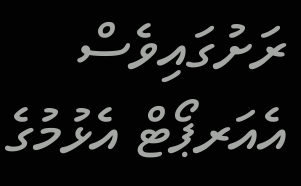ރަށުގައިވެސް އެއަރޕޯޓް އެޅުމުގެ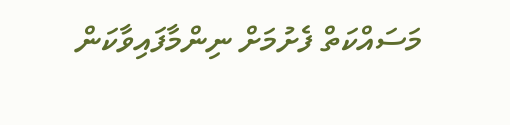މަސައްކަތް ފެށުމަށް ނިންމާފައިވާކަން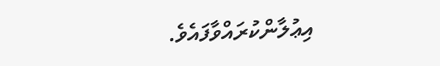އިޢުލާންކުރައްވާފައެވެ.